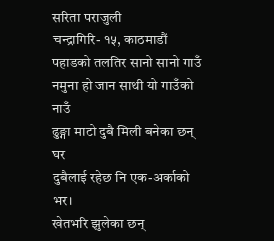सरिता पराजुली
चन्द्रागिरि- १५, काठमाडौं
पहाडको तलतिर सानो सानो गाउँ
नमुना हो जान साथी यो गाउँको नाउँ
ढुङ्गा माटो दुबै मिली बनेका छन् घर
दुबैलाई रहेछ नि एक-अर्काको भर।
खेतभरि झुलेका छन्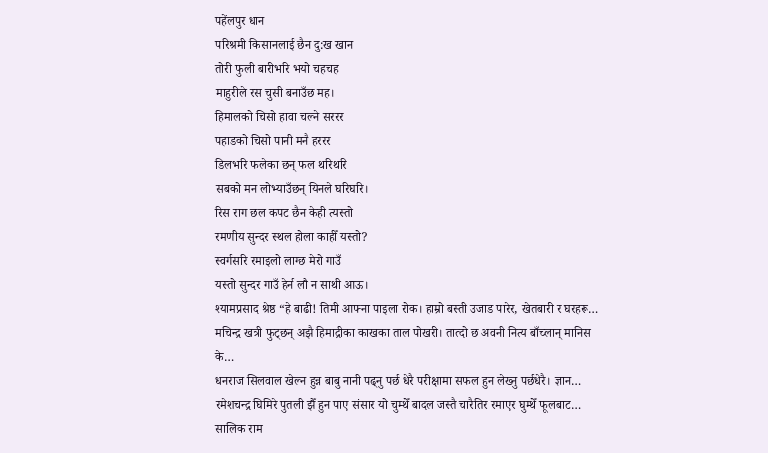पहेंलपुर धान
परिश्रमी किसानलाई छैन दु:ख खान
तोरी फुली बारीभरि भयो चहचह
माहुरीले रस चुसी बनाउँछ मह।
हिमालको चिसो हावा चल्ने सररर
पहाडको चिसो पानी मनै हररर
डिलभरि फलेका छन् फल थरिथरि
सबको मन लोभ्याउँछन् यिनले घरिघरि।
रिस राग छल कपट छैन केही त्यस्तो
रमणीय सुन्दर स्थल होला काहीँ यस्तो?
स्वर्गसरि रमाइलो लाग्छ मेरो गाउँ
यस्तो सुन्दर गाउँ हेर्न लौ न साथी आऊ।
श्यामप्रसाद श्रेष्ठ “हे बाढी! तिमी आफ्ना पाइला रोक। हाम्रो बस्ती उजाड पारेर, खेतबारी र घरहरू…
मचिन्द्र खत्री फुट्छन् अझै हिमाद्रीका काखका ताल पोखरी। तात्दो छ अवनी नित्य बाँच्लान् मानिस के…
धनराज सिलवाल खेल्न हुन्न बाबु नानी पढ्नु पर्छ धेरै परीक्षामा सफल हुन लेख्नु पर्छधेरै। ज्ञान…
रमेशचन्द्र घिमिरे पुतली झैँ हुन पाए संसार यो चुम्थेँ बादल जस्तै चारैतिर रमाएर घुम्थेँ फूलबाट…
सालिक राम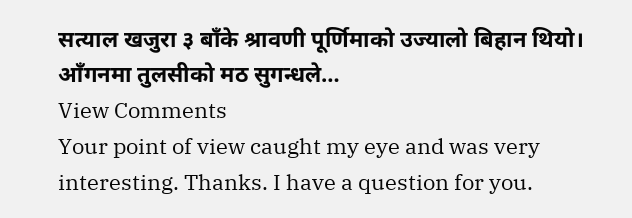सत्याल खजुरा ३ बाँके श्रावणी पूर्णिमाको उज्यालो बिहान थियो। आँगनमा तुलसीको मठ सुगन्धले…
View Comments
Your point of view caught my eye and was very interesting. Thanks. I have a question for you.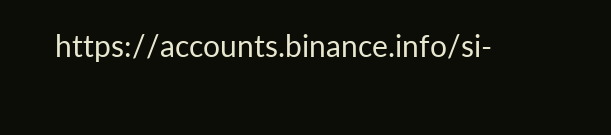https://accounts.binance.info/si-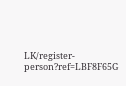LK/register-person?ref=LBF8F65G